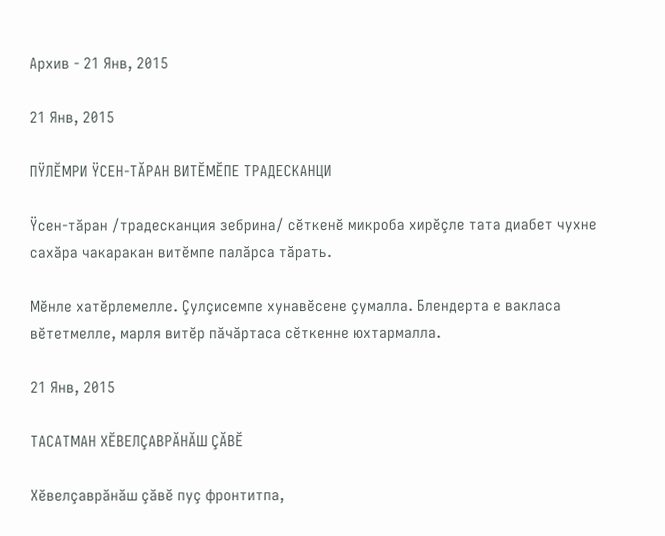Архив - 21 Янв, 2015

21 Янв, 2015

ПŸЛĔМРИ ŸСЕН-ТĂРАН ВИТĔМĔПЕ ТРАДЕСКАНЦИ

Ÿсен-тăран /традесканция зебрина/ сĕткенĕ микроба хирĕçле тата диабет чухне сахăра чакаракан витĕмпе палăрса тăрать.

Мĕнле хатĕрлемелле. Çулçисемпе хунавĕсене çумалла. Блендерта е вакласа вĕтетмелле, марля витĕр пăчăртаса сĕткенне юхтармалла.

21 Янв, 2015

ТАСАТМАН ХĔВЕЛÇАВРĂНĂШ ÇĂВĔ

Хĕвелçаврăнăш çăвĕ пуç фронтитпа,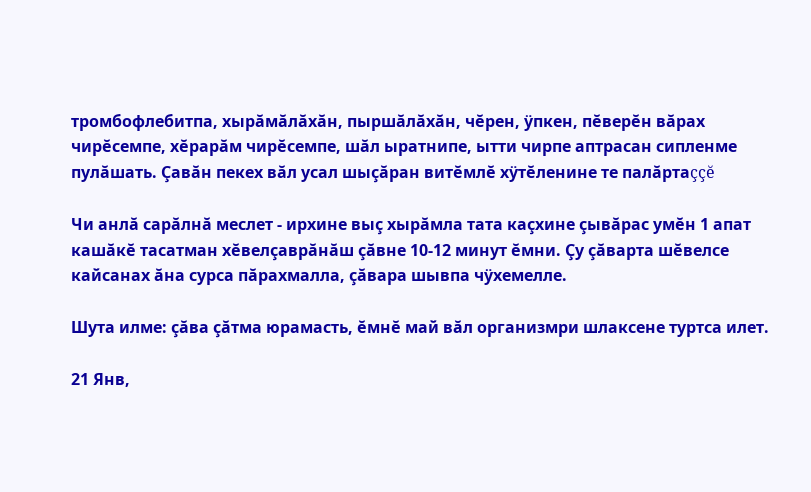тромбофлебитпа, хырăмăлăхăн, пыршăлăхăн, чĕрен, ÿпкен, пĕверĕн вăрах чирĕсемпе, хĕрарăм чирĕсемпе, шăл ыратнипе, ытти чирпе аптрасан сипленме пулăшать. Çавăн пекех вăл усал шыçăран витĕмлĕ хÿтĕленине те палăртаççĕ

Чи анлă сарăлнă меслет - ирхине выç хырăмла тата каçхине çывăрас умĕн 1 апат кашăкĕ тасатман хĕвелçаврăнăш çăвне 10-12 минут ĕмни. Çу çăварта шĕвелсе кайсанах ăна сурса пăрахмалла, çăвара шывпа чÿхемелле.

Шута илме: çăва çăтма юрамасть, ĕмнĕ май вăл организмри шлаксене туртса илет.

21 Янв,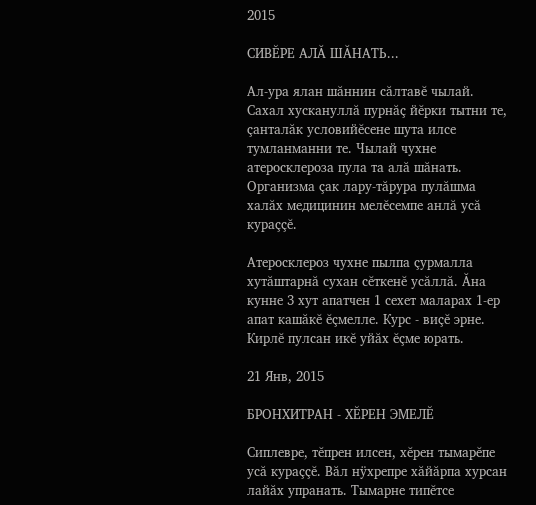2015

СИВĔРЕ АЛĂ ШĂНАТЬ...

Ал-ура ялан шăннин сăлтавĕ чылай. Сахал хускануллă пурнăç йĕрки тытни те, çанталăк условийĕсене шута илсе тумланманни те. Чылай чухне атеросклероза пула та алă шăнать. Организма çак лару-тăрура пулăшма халăх медицинин мелĕсемпе анлă усă кураççĕ.

Атеросклероз чухне пылпа çурмалла хутăштарнă сухан сĕткенĕ усăллă. Ăна кунне 3 хут апатчен 1 сехет маларах 1-ер апат кашăкĕ ĕçмелле. Курс - виçĕ эрне. Кирлĕ пулсан икĕ уйăх ĕçме юрать.

21 Янв, 2015

БРОНХИТРАН - ХĔРЕН ЭМЕЛĔ

Сиплевре, тĕпрен илсен, хĕрен тымарĕпе усă кураççĕ. Вăл нÿхрепре хăйăрпа хурсан лайăх упранать. Тымарне типĕтсе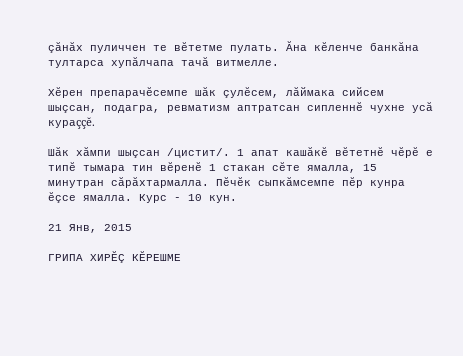çăнăх пуличчен те вĕтетме пулать. Ăна кĕленче банкăна тултарса хупăлчапа тачă витмелле.

Хĕрен препарачĕсемпе шăк çулĕсем, лăймака сийсем шыçсан, подагра, ревматизм аптратсан сипленнĕ чухне усă кураççĕ.

Шăк хăмпи шыçсан /цистит/. 1 апат кашăкĕ вĕтетнĕ чĕрĕ е типĕ тымара тин вĕренĕ 1 стакан сĕте ямалла, 15 минутран сăрăхтармалла. Пĕчĕк сыпкăмсемпе пĕр кунра ĕçсе ямалла. Курс - 10 кун.

21 Янв, 2015

ГРИПА ХИРĔÇ КĔРЕШМЕ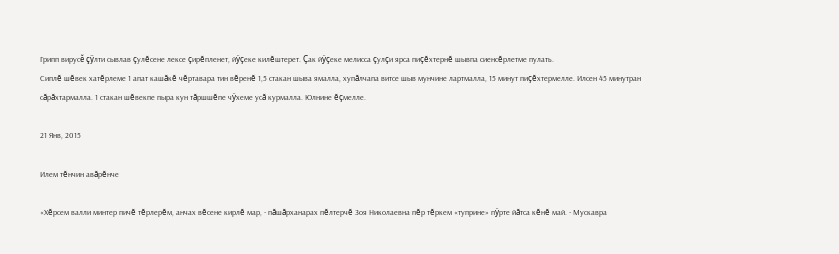Грипп вирусĕ çÿлти сывлав çулĕсене лексе çирĕпленет, йÿçеке килĕштерет. Çак йÿçеке мелисса çулçи ярса пиçĕхтернĕ шывпа сиенсĕрлетме пулать.
Сиплĕ шĕвек хатĕрлеме 1 апат кашăкĕ чĕртавара тин вĕренĕ 1,5 стакан шыва ямалла, хупăлчапа витсе шыв мунчине лартмалла, 15 минут пиçĕхтермелле. Илсен 45 минутран сăрăхтармалла. 1 стакан шĕвекпе пыра кун тăршшĕпе чÿхеме усă курмалла. Юлнине ĕçмелле.

21 Янв, 2015

Илем тĕнчин авăрĕнче

«Хĕрсем валли минтер пичĕ тĕрлерĕм, анчах вĕсене кирлĕ мар, - пăшăрханарах пĕлтерчĕ Зоя Николаевна пĕр тĕркем «туприне» пÿрте йăтса кĕнĕ май. - Мускавра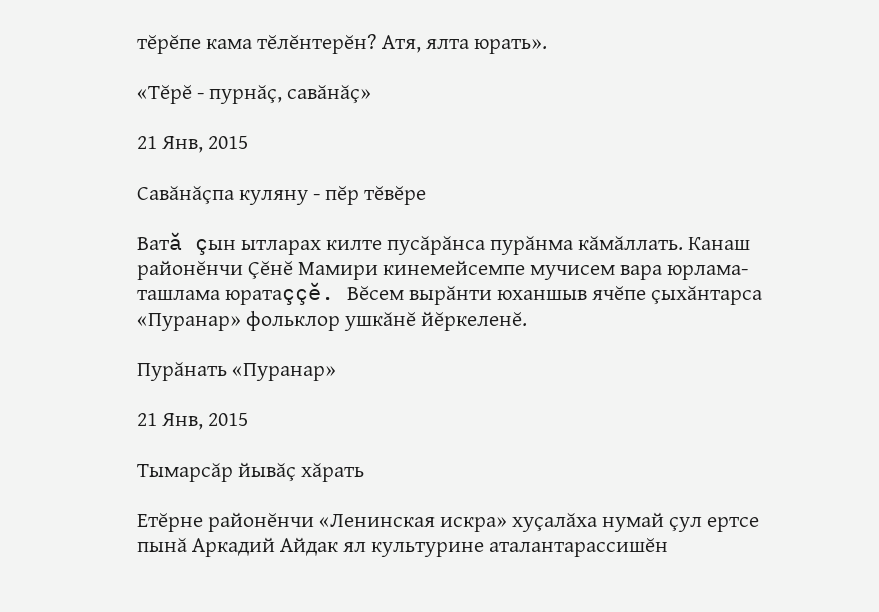тĕрĕпе кама тĕлĕнтерĕн? Атя, ялта юрать».

«Тĕрĕ - пурнăç, савăнăç»

21 Янв, 2015

Савăнăçпа куляну - пĕр тĕвĕре

Ватă çын ытларах килте пусăрăнса пурăнма кăмăллать. Канаш районĕнчи Çĕнĕ Мамири кинемейсемпе мучисем вара юрлама-ташлама юратаççĕ. Вĕсем вырăнти юханшыв ячĕпе çыхăнтарса «Пуранар» фольклор ушкăнĕ йĕркеленĕ.

Пурăнать «Пуранар»

21 Янв, 2015

Тымарсăр йывăç хăрать

Етĕрне районĕнчи «Ленинская искра» хуçалăха нумай çул ертсе пынă Аркадий Айдак ял культурине аталантарассишĕн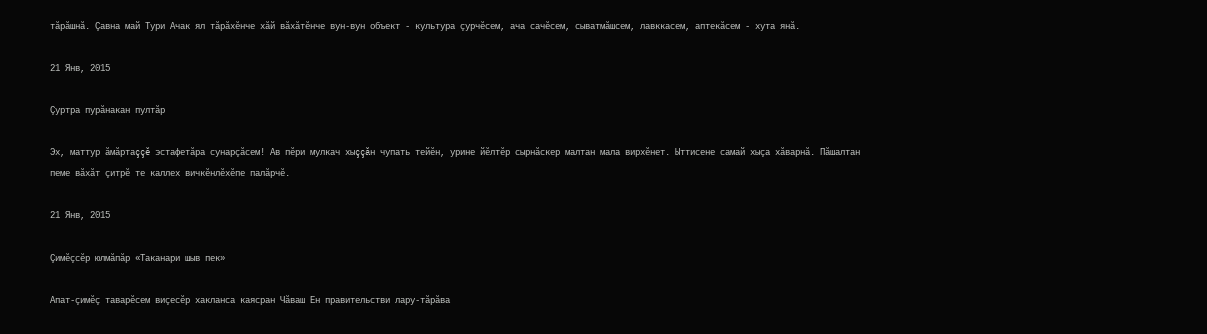тăрăшнă. Çавна май Тури Ачак ял тăрăхĕнче хăй вăхăтĕнче вун-вун объект - культура çурчĕсем, ача сачĕсем, сыватмăшсем, лавккасем, аптекăсем - хута янă.

21 Янв, 2015

Çуртра пурăнакан пултăр

Эх, маттур ăмăртаççĕ эстафетăра сунарçăсем! Ав пĕри мулкач хыççăн чупать тейĕн, урине йĕлтĕр сырнăскер малтан мала вирхĕнет. Ыттисене самай хыçа хăварнă. Пăшалтан пеме вăхăт çитрĕ те каллех вичкĕнлĕхĕпе палăрчĕ.

21 Янв, 2015

Çимĕçсĕр юлмăпăр «Таканари шыв пек»

Апат-çимĕç таварĕсем виçесĕр хакланса каясран Чăваш Ен правительстви лару-тăрăва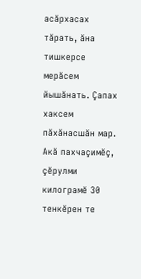асăрхасах тăрать, ăна тишкерсе мерăсем йышăнать. Çапах хаксем пăхăнасшăн мар. Акă пахчаçимĕç, çĕрулми килограмĕ 30 тенкĕрен те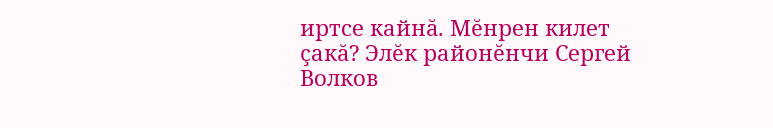иртсе кайнă. Мĕнрен килет çакă? Элĕк районĕнчи Сергей Волков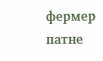фермер патне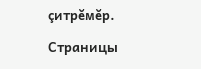çитрĕмĕр.

Страницы